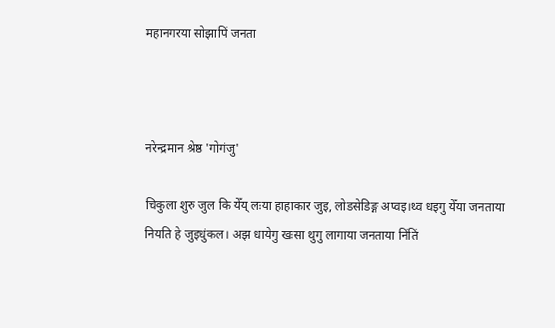महानगरया सोझापिं जनता



नरेन्द्रमान श्रेष्ठ 'गोगंजु'

चिकुला शुरु जुल कि येँय् लःया हाहाकार जुइ, लोडसेडिङ्ग अप्वइ।थ्व धइगु येँया जनताया नियति हे जुइधुंकल। अझ धायेगु खःसा थुगु लागाया जनताया निंतिं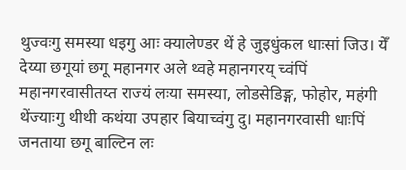थुज्वःगु समस्या धइगु आः क्यालेण्डर थें हे जुइधुंकल धाःसां जिउ। येँ देय्या छगूयां छगू महानगर अले थ्वहे महानगरय् च्वंपिं महानगरवासीतय्त राज्यं लःया समस्या, लोडसेडिङ्ग, फोहोर, महंगी थेंज्याःगु थीथी कथंया उपहार बियाच्वंगु दु। महानगरवासी धाःपिं जनताया छगू बाल्टिन लः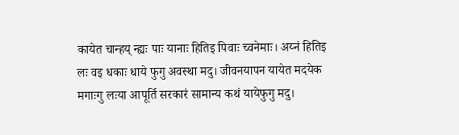कायेत चान्हय् न्ह्यः पाः यानाः हितिइ पिवाः च्वनेमाः। अय्नं हितिइ लः वइ धकाः धाये फुगु अवस्था मदु। जीवनयापन यायेत मदयेक मगाःगु लःया आपूर्ति सरकारं सामान्य कथं यायेफुगु मदु।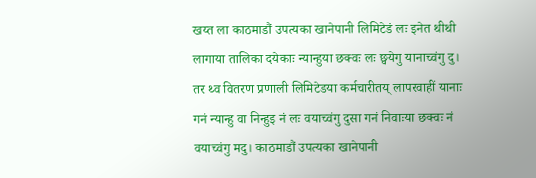खय्त ला काठमाडौं उपत्यका खानेपानी लिमिटेडं लः इनेत थीथी लागाया तालिका दयेकाः न्यान्हुया छक्वः लः छ्वयेगु यानाच्वंगु दु। तर थ्व वितरण प्रणाली लिमिटेडया कर्मचारीतय् लापरवाहीं यानाः गनं न्यान्हु वा निन्हुइ नं लः वयाच्वंगु दुसा गनं निवाःया छक्वः नं वयाच्वंगु मदु। काठमाडौं उपत्यका खानेपानी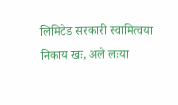लिमिटेड सरकारी स्वामित्वया निकाय खः, अले लःया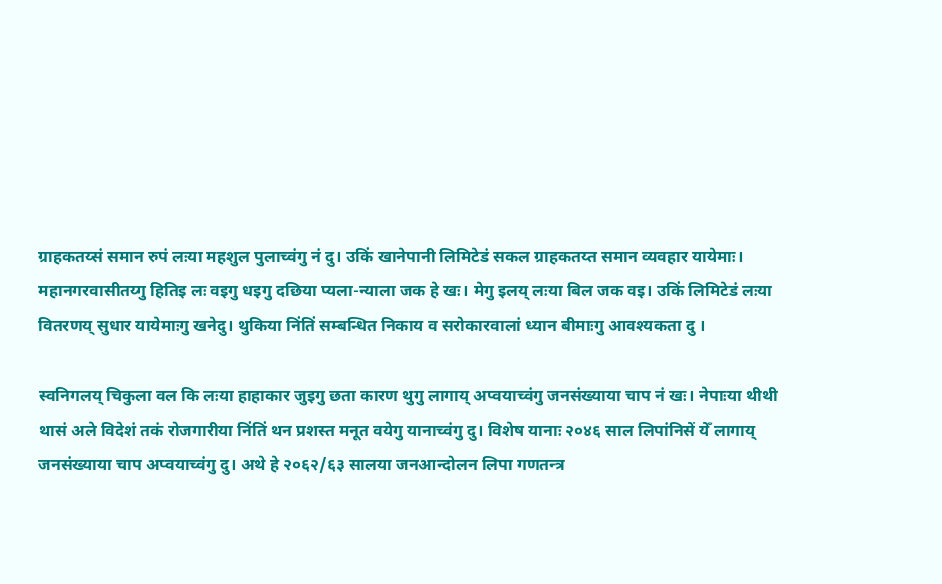ग्राहकतय्सं समान रुपं लःया महशुल पुलाच्वंगु नं दु। उकिं खानेपानी लिमिटेडं सकल ग्राहकतय्त समान व्यवहार यायेमाः। महानगरवासीतय्गु हितिइ लः वइगु धइगु दछिया प्यला-न्याला जक हे खः। मेगु इलय् लःया बिल जक वइ। उकिं लिमिटेडं लःया वितरणय् सुधार यायेमाःगु खनेदु। थुकिया निंतिं सम्बन्धित निकाय व सरोकारवालां ध्यान बीमाःगु आवश्यकता दु ।

स्वनिगलय् चिकुला वल कि लःया हाहाकार जुइगु छता कारण थुगु लागाय् अप्वयाच्वंगु जनसंख्याया चाप नं खः। नेपाःया थीथी थासं अले विदेशं तकं रोजगारीया निंतिं थन प्रशस्त मनूत वयेगु यानाच्वंगु दु। विशेष यानाः २०४६ साल लिपांनिसें येँ लागाय् जनसंख्याया चाप अप्वयाच्वंगु दु। अथे हे २०६२/६३ सालया जनआन्दोलन लिपा गणतन्त्र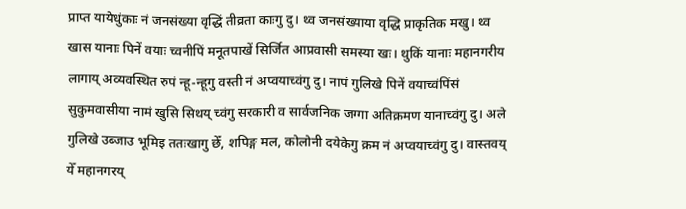प्राप्त यायेधुंकाः नं जनसंख्या वृद्धिं तीव्रता काःगु दु। थ्व जनसंख्याया वृद्धि प्राकृतिक मखु। थ्व खास यानाः पिनें वयाः च्वनीपिं मनूतपाखें सिर्जित आप्रवासी समस्या खः। थुकिं यानाः महानगरीय लागाय् अव्यवस्थित रुपं न्हू-न्हूगु वस्ती नं अप्वयाच्वंगु दु। नापं गुलिखे पिनें वयाच्वंपिंसं सुकुमवासीया नामं खुसि सिथय् च्वंगु सरकारी व सार्वजनिक जग्गा अतिक्रमण यानाच्वंगु दु। अले गुलिखे उब्जाउ भूमिइ ततःखागु छेँ, शपिङ्ग मल, कोलोनी दयेकेगु क्रम नं अप्वयाच्वंगु दु। वास्तवय् येँ महानगरय्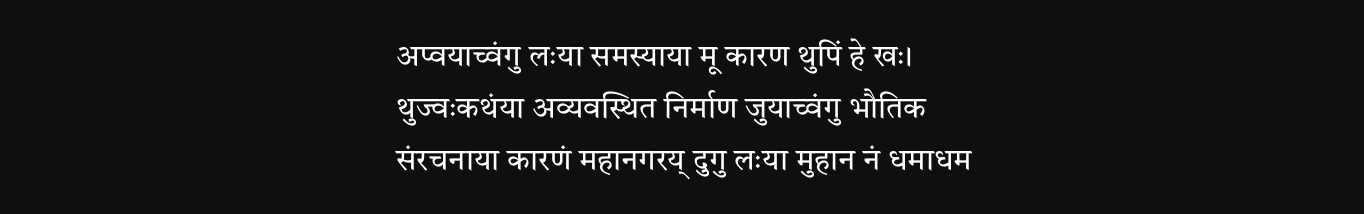अप्वयाच्वंगु लःया समस्याया मू कारण थुपिं हे खः। थुज्वःकथंया अव्यवस्थित निर्माण जुयाच्वंगु भौतिक संरचनाया कारणं महानगरय् दुगु लःया मुहान नं धमाधम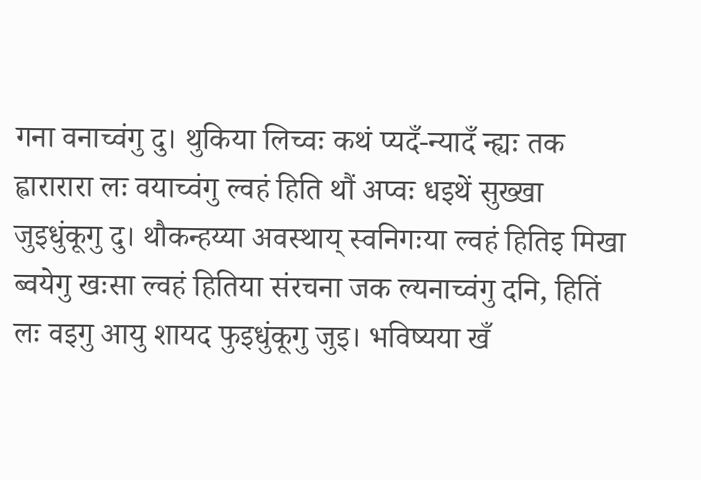गना वनाच्वंगु दु। थुकिया लिच्वः कथं प्यदँ-न्यादँ न्ह्यः तक ह्वारारारा लः वयाच्वंगु ल्वहं हिति थौं अप्वः धइथें सुख्खा जुइधुंकूगु दु। थौकन्हय्या अवस्थाय् स्वनिगःया ल्वहं हितिइ मिखा ब्वयेगु खःसा ल्वहं हितिया संरचना जक ल्यनाच्वंगु दनि, हितिं लः वइगु आयु शायद फुइधुंकूगु जुइ। भविष्यया खँ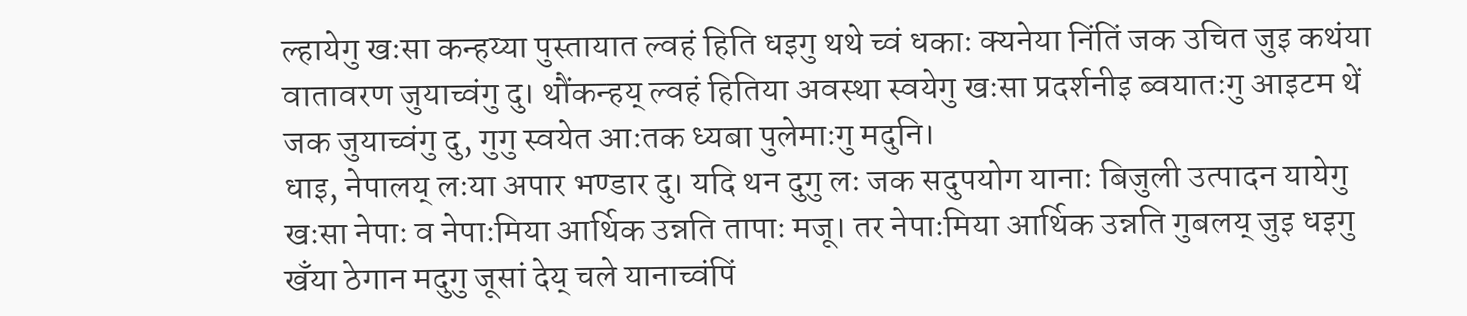ल्हायेगु खःसा कन्हय्या पुस्तायात ल्वहं हिति धइगु थथे च्वं धकाः क्यनेया निंतिं जक उचित जुइ कथंया वातावरण जुयाच्वंगु दु। थौंकन्हय् ल्वहं हितिया अवस्था स्वयेगु खःसा प्रदर्शनीइ ब्वयातःगु आइटम थें जक जुयाच्वंगु दु, गुगु स्वयेत आःतक ध्यबा पुलेमाःगु मदुनि।
धाइ, नेपालय् लःया अपार भण्डार दु। यदि थन दुगु लः जक सदुपयोग यानाः बिजुली उत्पादन यायेगु खःसा नेपाः व नेपाःमिया आर्थिक उन्नति तापाः मजू। तर नेपाःमिया आर्थिक उन्नति गुबलय् जुइ धइगु खँया ठेगान मदुगु जूसां देय् चले यानाच्वंपिं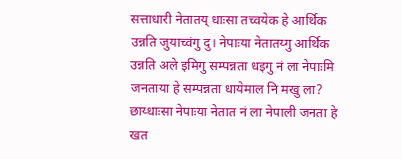सत्ताधारी नेतातय् धाःसा तच्वयेक हे आर्थिक उन्नति जुयाच्वंगु दु। नेपाःया नेतातय्गु आर्थिक उन्नति अले इमिगु सम्पन्नता धइगु नं ला नेपाःमि जनताया हे सम्पन्नता धायेमाल नि मखु ला? छाय्धाःसा नेपाःया नेतात नं ला नेपाली जनता हे खत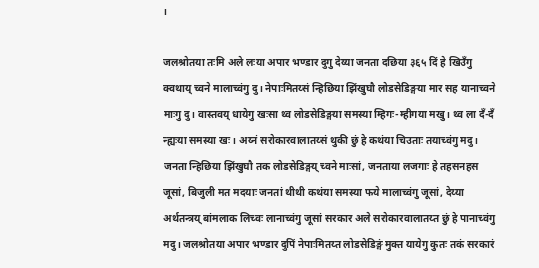।

जलश्रोतया तःमि अले लःया अपार भण्डार दुगु देय्या जनता दछिया ३६५ दिं हे खिउँगु क्वथाय् च्वने मालाच्वंगु दु। नेपाःमितय्सं न्हिछिया झिंखुघौ लोडसेडिङ्गया मार सह यानाच्वने माःगु दु। वास्तवय् धायेगु खःसा थ्व लोडसेडिङ्गया समस्या म्हिगः-म्हीगया मखु। थ्व ला दँ-दँ न्ह्यःया समस्या खः। अय्नं सरोकारवालातय्सं थुकी छुं हे कथंया चिउताः तयाच्वंगु मदु। जनता न्हिछिया झिंखुघौ तक लोडसेडिङ्गय् च्वने माःसां, जनताया लजगाः हे तहसनहस जूसां, बिजुली मत मदयाः जनतां थीथी कथंया समस्या फये मालाच्वंगु जूसां, देय्या अर्थतन्त्रय् बांमलाक लिच्वः लानाच्वंगु जूसां सरकार अले सरोकारवालातय्त छुं हे पानाच्वंगु मदु। जलश्रोतया अपार भण्डार दुपिं नेपाःमितय्त लोडसेडिङ्गं मुक्त यायेगु कुतः तकं सरकारं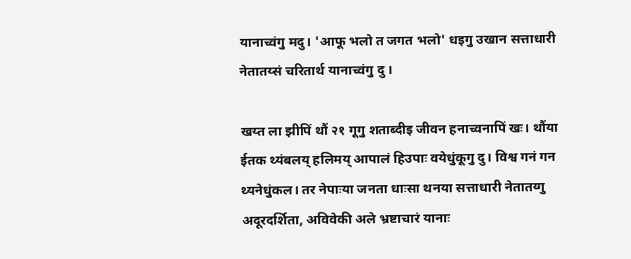यानाच्वंगु मदु। 'आफू भलो त जगत भलो' धइगु उखान सत्ताधारी नेतातय्सं चरितार्थ यानाच्वंगु दु ।

खय्त ला झीपिं थौं २१ गूगु शताब्दीइ जीवन हनाच्वनापिं खः। थौंया ईतक थ्यंबलय् हलिमय् आपालं हिउपाः वयेधुंकूगु दु। विश्व गनं गन थ्यनेधुंकल। तर नेपाःया जनता धाःसा थनया सत्ताधारी नेतातय्गु अदूरदर्शिता, अविवेकी अले भ्रष्टाचारं यानाः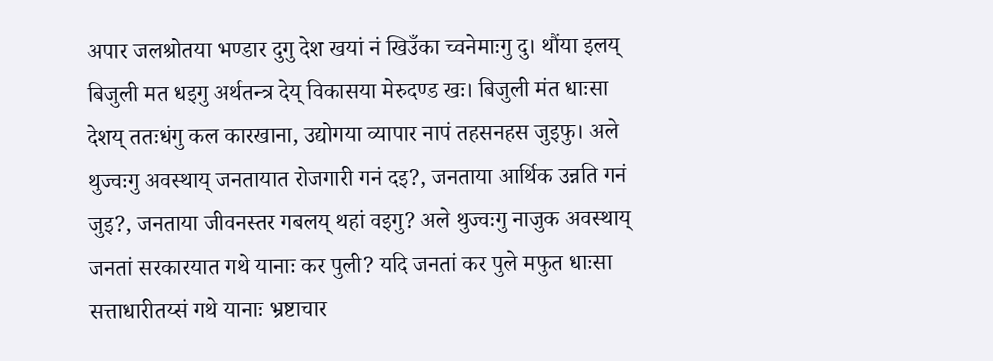अपार जलश्रोतया भण्डार दुगु देश खयां नं खिउँका च्वनेमाःगु दु। थौंया इलय् बिजुली मत धइगु अर्थतन्त्र देय् विकासया मेरुदण्ड खः। बिजुली मंत धाःसा देशय् ततःधंगु कल कारखाना, उद्योगया व्यापार नापं तहसनहस जुइफु। अले थुज्वःगु अवस्थाय् जनतायात रोजगारी गनं दइ?, जनताया आर्थिक उन्नति गनं जुइ?, जनताया जीवनस्तर गबलय् थहां वइगु? अले थुज्वःगु नाजुक अवस्थाय् जनतां सरकारयात गथे यानाः कर पुली? यदि जनतां कर पुले मफुत धाःसा सत्ताधारीतय्सं गथे यानाः भ्रष्टाचार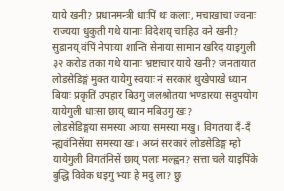याये खनी? प्रधानमन्त्री धाःपिं थः कलाः, मचाखाचा ज्वनाः राज्यया धुकुती गथे यानाः विदेशय् चाःहिउ वने खनी? सुडानय् वंपिं नेपाःया शान्ति सेनाया सामान खरिद याइगुली ३२ करोड तका गथे यानाः भ्रष्टाचार याये खनी? जनतायात लोडसेडिङ्गं मुक्त यायेगु स्वयाः नं सरकारं थुखेपाखे ध्यान बियाः प्रकृतिं उपहार बिउगु जलश्रोतया भण्डारया सदुपयोग यायेगुली धाःसा छाय् ध्यान मबिउगु खः?
लोडसेडिङ्गया समस्या आःया समस्या मखु। विगतया दँ-दँ न्ह्यवंनिसेंया समस्या खः। अय्नं सरकारं लोडसेडिङ्ग म्हो यायेगुली विगतंनिसें छाय् पलाः मल्ह्वन? सत्ता चले याइपिंके बुद्धि विवेक धइगु भ्याः हे मदु ला? छु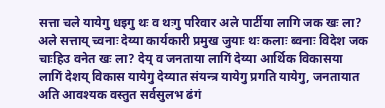सत्ता चले यायेगु धइगु थः व थःगु परिवार अले पार्टीया लागि जक खः ला? अले सत्ताय् च्वनाः देय्या कार्यकारी प्रमुख जुयाः थः कलाः ब्वनाः विदेश जक चाःहिउ वनेत खः ला? देय् व जनताया लागिं देय्या आर्थिक विकासया लागिं देशय् विकास यायेगु देय्यात संयन्त्र यायेगु प्रगति यायेगु, जनतायात अति आवश्यक वस्तुत सर्वसुलभ ढंगं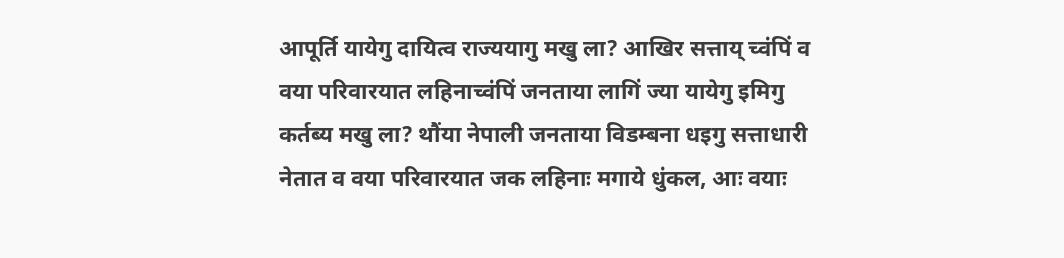आपूर्ति यायेगु दायित्व राज्ययागु मखु ला? आखिर सत्ताय् च्वंपिं व वया परिवारयात लहिनाच्वंपिं जनताया लागिं ज्या यायेगु इमिगु कर्तब्य मखु ला? थौंया नेपाली जनताया विडम्बना धइगु सत्ताधारी नेतात व वया परिवारयात जक लहिनाः मगाये धुंकल, आः वयाः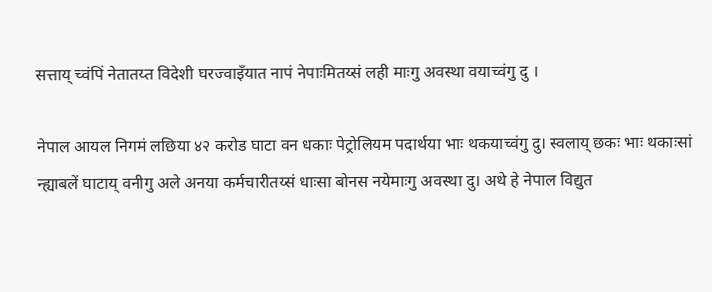सत्ताय् च्वंपिं नेतातय्त विदेशी घरज्वाइँयात नापं नेपाःमितय्सं लही माःगु अवस्था वयाच्वंगु दु ।

नेपाल आयल निगमं लछिया ४२ करोड घाटा वन धकाः पेट्रोलियम पदार्थया भाः थकयाच्वंगु दु। स्वलाय् छकः भाः थकाःसां न्ह्याबलें घाटाय् वनीगु अले अनया कर्मचारीतय्सं धाःसा बोनस नयेमाःगु अवस्था दु। अथे हे नेपाल विद्युत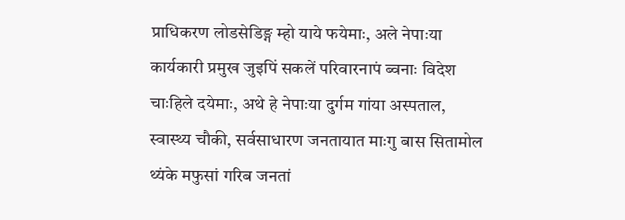प्राधिकरण लोडसेडिङ्ग म्हो याये फयेमाः, अले नेपाःया कार्यकारी प्रमुख जुइपिं सकलें परिवारनापं ब्वनाः विदेश चाःहिले दयेमाः, अथे हे नेपाःया दुर्गम गांया अस्पताल, स्वास्थ्य चौकी, सर्वसाधारण जनतायात माःगु बास सितामोल थ्यंके मफुसां गरिब जनतां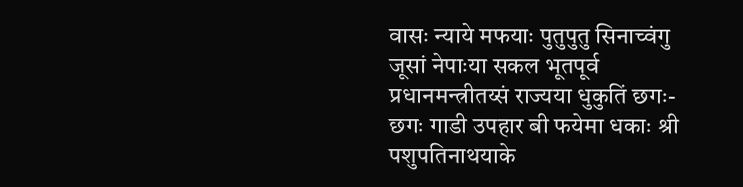वासः न्याये मफयाः पुतुपुतु सिनाच्वंगु जूसां नेपाःया सकल भूतपूर्व प्रधानमन्त्रीतय्सं राज्यया धुकुतिं छगः-छगः गाडी उपहार बी फयेमा धकाः श्री पशुपतिनाथयाके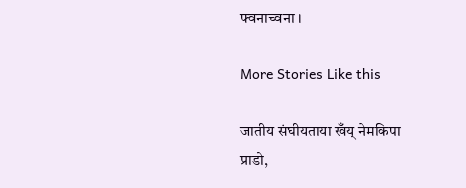फ्वनाच्वना ।

More Stories Like this

जातीय संघीयताया खँय् नेमकिपा
प्राडो,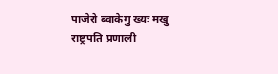पाजेरो ब्वाकेगु ख्यः मखु
राष्ट्रपति प्रणाली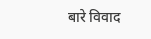बारे विवाद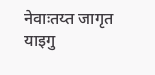नेवाःतय्त जागृत याइगु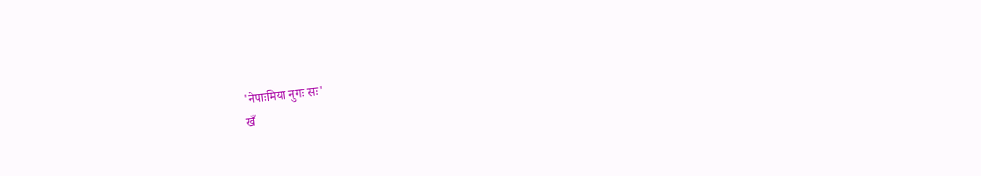'नेपाःमिया नुगः सः'
खँ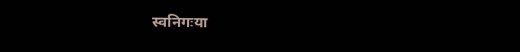स्वनिगःया